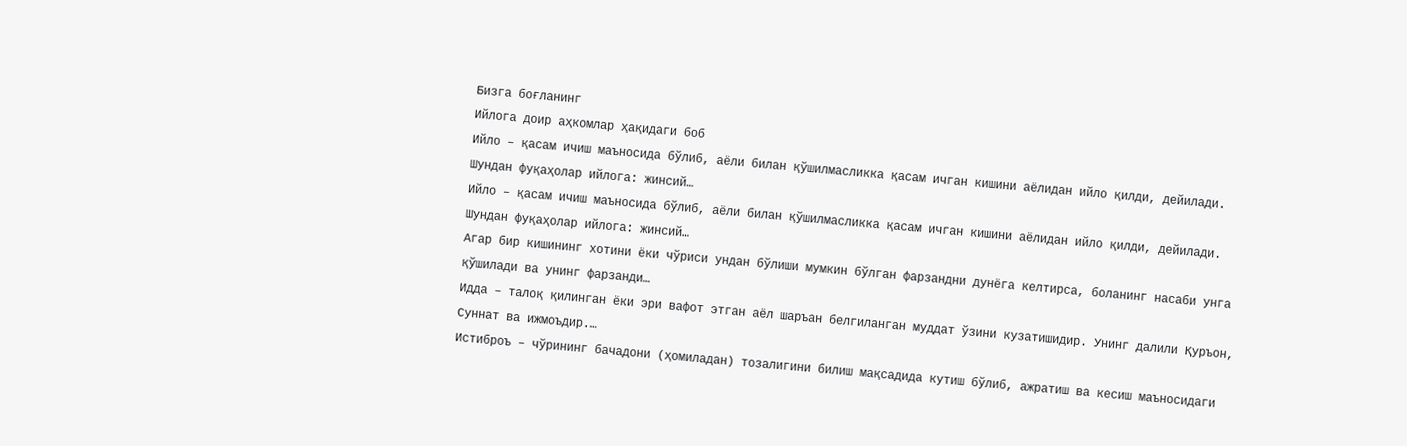Бизга боғланинг
Ийлога доир аҳкомлар ҳақидаги боб
Ийло – қасам ичиш маъносида бўлиб, аёли билан қўшилмасликка қасам ичган кишини аёлидан ийло қилди, дейилади. Шундан фуқаҳолар ийлога: жинсий…
Ийло – қасам ичиш маъносида бўлиб, аёли билан қўшилмасликка қасам ичган кишини аёлидан ийло қилди, дейилади. Шундан фуқаҳолар ийлога: жинсий…
Агар бир кишининг хотини ёки чўриси ундан бўлиши мумкин бўлган фарзандни дунёга келтирса, боланинг насаби унга қўшилади ва унинг фарзанди…
Идда – талоқ қилинган ёки эри вафот этган аёл шаръан белгиланган муддат ўзини кузатишидир. Унинг далили Қуръон, Суннат ва ижмоъдир.…
Истиброъ – чўрининг бачадони (ҳомиладан) тозалигини билиш мақсадида кутиш бўлиб, ажратиш ва кесиш маъносидаги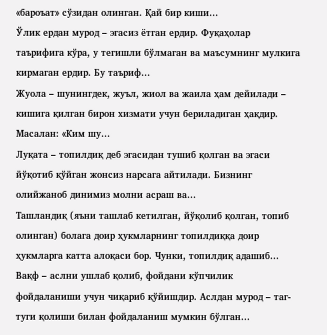«бароъат» сўзидан олинган. Қай бир киши…
Ўлик ердан мурод – эгасиз ётган ердир. Фуқаҳолар таърифига кўра, у тегишли бўлмаган ва маъсумнинг мулкига кирмаган ердир. Бу таъриф…
Жуола – шунингдек, жуъл, жиол ва жаила ҳам дейилади – кишига қилган бирон хизмати учун бериладиган ҳақдир. Масалан: «Ким шу…
Луқата – топилдиқ деб эгасидан тушиб қолган ва эгаси йўқотиб қўйган жонсиз нарсага айтилади. Бизнинг олийжаноб динимиз молни асраш ва…
Ташландиқ (яъни ташлаб кетилган, йўқолиб қолган, топиб олинган) болага доир ҳукмларнинг топилдиққа доир ҳукмларга катта алоқаси бор. Чунки, топилдиқ адашиб…
Вақф – аслни ушлаб қолиб, фойдани кўпчилик фойдаланиши учун чиқариб қўйишдир. Аслдан мурод – таг-туги қолиши билан фойдаланиш мумкин бўлган…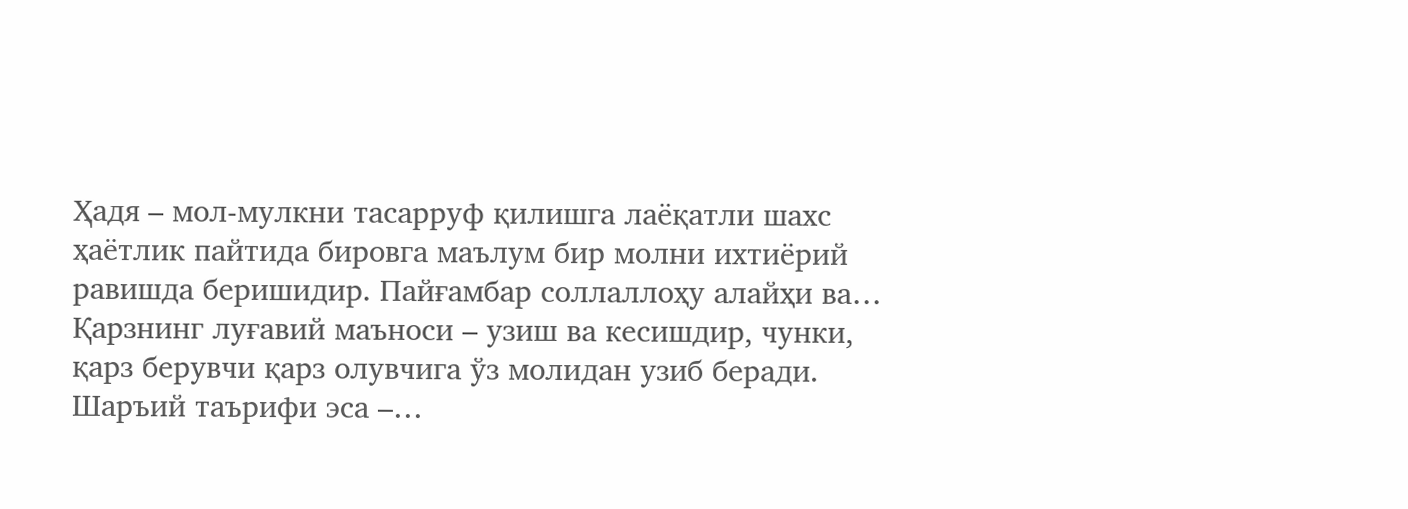Ҳадя – мол-мулкни тасарруф қилишга лаёқатли шахс ҳаётлик пайтида бировга маълум бир молни ихтиёрий равишда беришидир. Пайғамбар соллаллоҳу алайҳи ва…
Қарзнинг луғавий маъноси – узиш ва кесишдир, чунки, қарз берувчи қарз олувчига ўз молидан узиб беради. Шаръий таърифи эса –…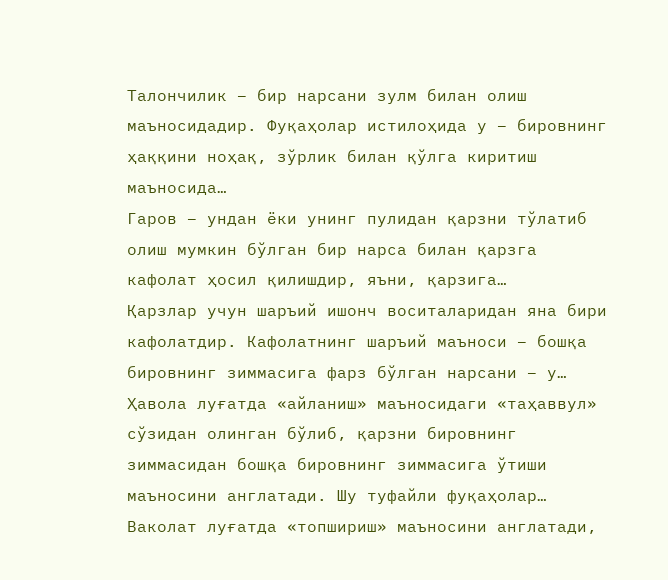Талончилик – бир нарсани зулм билан олиш маъносидадир. Фуқаҳолар истилоҳида у – бировнинг ҳаққини ноҳақ, зўрлик билан қўлга киритиш маъносида…
Гаров – ундан ёки унинг пулидан қарзни тўлатиб олиш мумкин бўлган бир нарса билан қарзга кафолат ҳосил қилишдир, яъни, қарзига…
Қарзлар учун шаръий ишонч воситаларидан яна бири кафолатдир. Кафолатнинг шаръий маъноси – бошқа бировнинг зиммасига фарз бўлган нарсани – у…
Ҳавола луғатда «айланиш» маъносидаги «таҳаввул» сўзидан олинган бўлиб, қарзни бировнинг зиммасидан бошқа бировнинг зиммасига ўтиши маъносини англатади. Шу туфайли фуқаҳолар…
Ваколат луғатда «топшириш» маъносини англатади,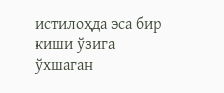истилоҳда эса бир киши ўзига ўхшаган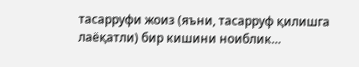тасарруфи жоиз (яъни, тасарруф қилишга лаёқатли) бир кишини ноиблик…